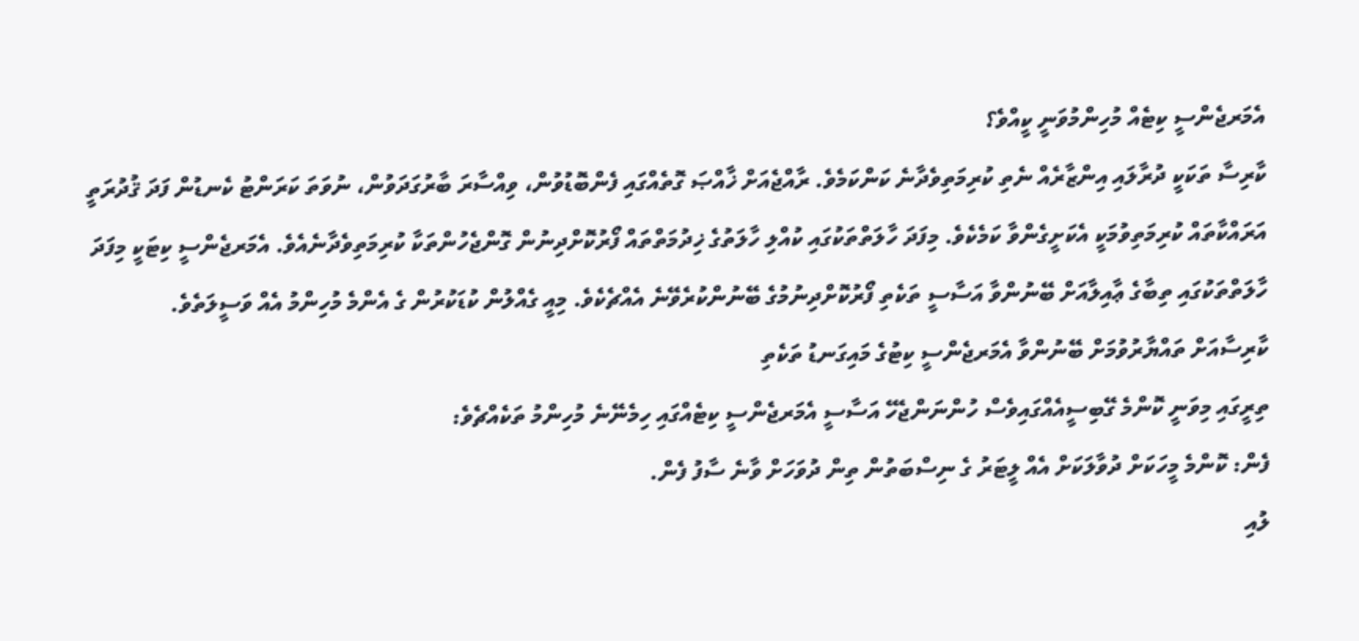އެމަރޖެންސީ ކިޓެއް މުހިންމުވަނީ ކީއްވެ؟
ކާރިސާ ތަކަކީ ދުރާލައި އިންޒާރެއް ނެތި ކުރިމަތިވެދާނެ ކަންކަމެވެ. ރާއްޖެއަށް ޚާއްޞަ ގޮތެއްގައި ފެންބޮޑުވުން، ވިއްސާރަ ބާރުގަދަވުން، ނުވަތަ ކަރަންޓު ކެނޑުން ފަދަ ޤުދުރަތީ އަރައްކާތައް ކުރިމަތިވުމަކީ އެކަށީގެންވާ ކަމެކެވެ. މިފަދަ ހާލަތްތަކުގައި ކުއްލި ހާލަތުގެ ޚިދުމަތްތައް ފޯރުކޮށްދިނުން ގޮންޖެހުންތަކާ ކުރިމަތިވެދާނެއެވެ. އެމަރޖެންސީ ކިޓަކީ މިފަދަ ހާލަތްތަކުގައި ތިބާގެ ޢާއިލާއަށް ބޭނުންވާ އަސާސީ ތަކެތި ފޯރުކޮށްދިނުމުގެ ބޭނުންކުރެވޭނެ އެއްޗެކެވެ. މިއީ ގެއްލުން ކުޑަކުރުން ގެ އެންމެ މުހިންމު އެއް ވަސީލަތެވެ.
ކާރިސާއަށް ތައްޔާރުވުމަށް ބޭނުންވާ އެމަރޖެންސީ ކިޓުގެ މައިގަނޑު ތަކެތި
ތިރީގައި މިވަނީ ކޮންމެ ގޭބިސީއެއްގައިވެސް ހުންނަންޖެހޭ އަސާސީ އެމަރޖެންސީ ކިޓެއްގައި ހިމެނޭނެ މުހިންމު ތަކެއްޗެވެ:
ފެން: ކޮންމެ މީހަކަށް ދުވާލަކަށް އެއް ލީޓަރު ގެ ނިސްބަތުން ތިން ދުވަހަށް ވާނެ ސާފު ފެން.
ލުއި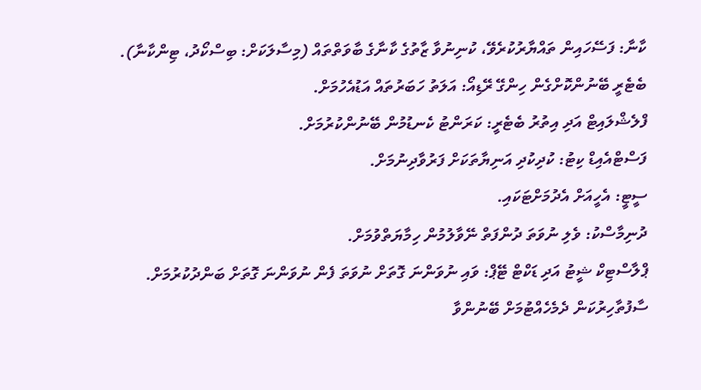ކާނާ: ފަސޭހައިން ތައްޔާރުކުރެވޭ، ކުނިނުވާ ޒާތުގެ ކާނާގެ ބާވަތްތައް (މިސާލަކަށް: ބިސްކޯދު، ޓިންކާނާ).
ބެޓެރީ ބޭނުންކޮށްގެން ހިންގޭ ރޭޑިއޯ: އަލަތު ހަބަރުތައް އަޑުއެހުމަށް.
ފްލެޝްލައިޓް އަދި އިތުރު ބެޓެރީ: ކަރަންޓު ކެނޑުމުން ބޭނުންކުރުމަށް.
ފަސްޓްއެއިޑް ކިޓު: ކުދިކުދި އަނިޔާތަކަށް ފަރުވާދިނުމަށް.
ސީޓީ: އެހީއަށް އެދުމަށްޓަކައި.
ދުނިމާސްކު: ވެލި ނުވަތަ ދުންފަތް ނޭވާލުމުން ހިމާޔަތްވުމަށް.
ޕްލާސްޓިކް ޝީޓު އަދި ޑަކްޓް ޓޭޕް: ވައި ނުވަންނަ ގޮތަށް ނުވަތަ ފެން ނުވަންނަ ގޮތަށް ބަންދުކުރުމަށް.
ސާފުތާހިރުކަން ދެމެހެއްޓުމަށް ބޭނުންވާ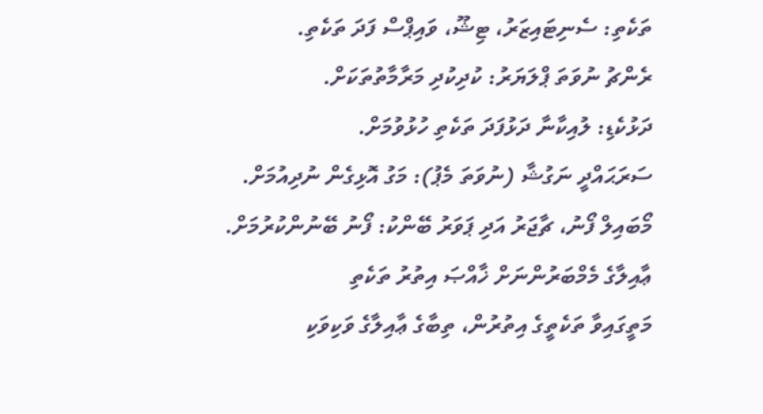ތަކެތި: ސެނިޓައިޒަރު، ޓިޝޫ، ވައިޕްސް ފަދަ ތަކެތި.
ރެންޗު ނުވަތަ ޕްލަޔަރު: ކުދިކުދި މަރާމާތުތަކަށް.
ދަޅުކެޑި: ލުއިކާނާ ދަޅުފަދަ ތަކެތި ހުޅުވުމަށް.
ސަރަޙައްދީ ނަގުޝާ (ނުވަތަ މެޕު): މަގު އޮޅިގެން ނުދިއުމަށް.
މޯބައިލް ފޯނު، ޗާޖަރު އަދި ޕަވަރު ބޭންކު: ފޯނު ބޭނުންކުރުމަށް.
ޢާއިލާގެ މެމްބަރުންނަށް ޚާއްޞަ އިތުރު ތަކެތި
މަތީގައިވާ ތަކެތީގެ އިތުރުން، ތިބާގެ ޢާއިލާގެ ވަކިވަކި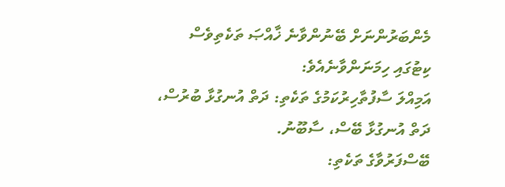މެންބަރުންނަށް ބޭނުންވާނެ ޚާއްޞަ ތަކެތިވެސް ކިޓުގައި ހިމަނަންވާނެއެވެ:
އަމިއްލަ ސާފުތާހިރުކަމުގެ ތަކެތި: ދަތް އުނގުޅާ ބުރުސް، ދަތް އުނގުޅާ ބޭސް، ސާބޫނު.
ބޭސްފަރުވާގެ ތަކެތި: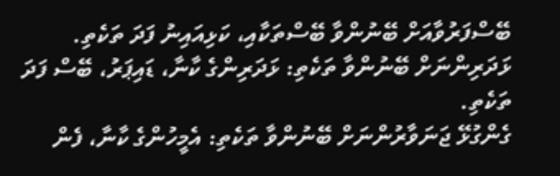ބޭސްފަރުވާއަށް ބޭނުންވާ ބޭސްތަކާއި، ކަޅިއައިނު ފަދަ ތަކެތި.
ޅަދަރިންނަށް ބޭނުންވާ ތަކެތި: ޅަދަރިންގެ ކާނާ، ޑައިޕަރު، ބޭސް ފަދަ ތަކެތި.
ގެންގުޅޭ ޖަނަވާރުންނަށް ބޭނުންވާ ތަކެތި: އެމީހުންގެ ކާނާ، ފެން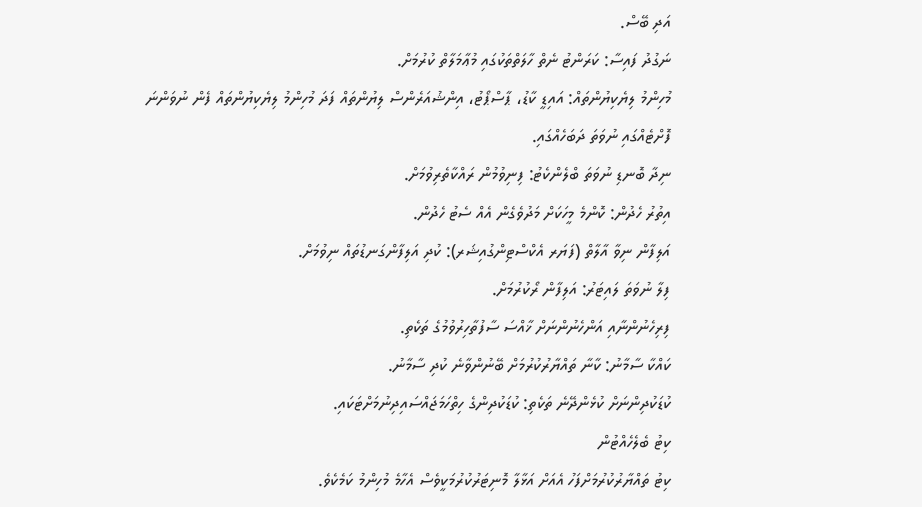އަދި ބޭސް.
ނަގުދު ފައިސާ: ކަރަންޓު ނެތް ހާލަތްތަކުގައި މުޢާމަލާތް ކުރުމަށް.
މުހިންމު ލިޔެކިޔުންތައް: އައިޑީ ކާޑު، ޕާސްޕޯޓު، އިންޝުއަރެންސް ލިޔުންތައް ފަދަ މުހިންމު ލިޔެކިޔުންތައް ފެން ނުވަންނަ ފޮށްޓެއްގައި ނުވަތަ ދަބަހެއްގައި.
ނިދާ ބޮނޑި ނުވަތަ ބްލެންކެޓު: ފިނިވުމުން ރައްކާތެރިވުމަށް.
އިތުރު ހެދުން: ކޮންމެ މީހަކަށް މަދުވެގެން އެއް ސެޓު ހެދުން.
އަލިފާން ނިވާ އާލާތް (ފަޔަރ އެކްސްޓިންގުއިޝަރ): ކުދި އަލިފާންގަނޑުތައް ނިވުމަށް.
ފިލާ ނުވަތަ ލައިޓަރު: އަލިފާން ރޯކުރުމަށް.
ފިރިހެނުންނާއި އަންހެނުންނަށް ޚާއްސަ ސާފުތާހިރުވުމުގެ ތަކެތި.
ކައްކާ ސާމާނު: ކާނާ ތައްޔާރުކުރުމަށް ބޭނުންވާނެ ކުދި ސާމާނު.
ކުޑަކުދިންނަށް ކުޅެންދޭނެ ތަކެތި: ކުޑަކުދިންގެ ހިތްހަމަޖައްސައިދިނުމަށްޓަކައި.
ކިޓު ބެލެހެއްޓުން
ކިޓު ތައްޔާރުކުރުމަށްފަހު އެއަށް އަޅާލާ މޮނިޓަރުކުރުމަކީވެސް އެހާމެ މުހިންމު ކަމެކެވެ.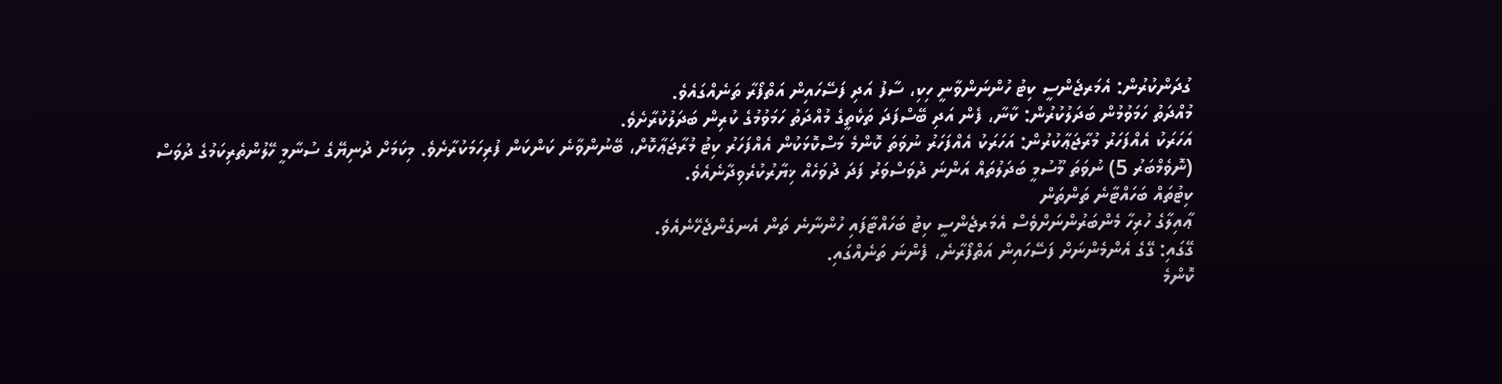ގުދަންކުރުން: އެމަރޖެންސީ ކިޓު ހުންނަންވާނީ ހިކި، ސާފު އަދި ފަސޭހައިން އަތްފޯރާ ތަނެއްގައެވެ.
މުއްދަތު ހަމަވުމުން ބަދަލުކުރުން: ކާނާ، ފެން އަދި ބޭސްފަދަ ތަކެތީގެ މުއްދަތު ހަމަވުމުގެ ކުރިން ބަދަލުކުރާށެވެ.
އަހަރަކު އެއްފަހަރު މުރާޖަޢާކުރުން: އަހަރަކު އެއްފަހަރު ނުވަތަ ކޮންމެ މަސްކޮޅަކުން އެއްފަހަރު ކިޓު މުރާޖަޢާކޮށް، ބޭނުންވާނެ ކަންކަން ފުރިހަމަކުރާށެވެ. މިކަމަށް ދުނިޔޭގެ ސުނާމީ ހޭލުންތެރިކަމުގެ ދުވަސް (ނޮވެމްބަރު 5) ނުވަތަ މޫސުމީ ބަދަލުތައް އަންނަ ދުވަސްވަރު ފަދަ ދުވަހެއް ޚިޔާރުކުރެވިދާނެއެވެ.
ކިޓުތައް ބަހައްޓާނެ ތަންތަން
ޢާއިލާގެ ހުރިހާ މެންބަރުންނަށްވެސް އެމަރޖެންސީ ކިޓު ބަހައްޓާފައި ހުންނާނެ ތަން އެނގެންޖެހޭނެއެވެ.
ގޭގައި: ގޭގެ އެންމެންނަށް ފަސޭހައިން އަތްފޯރާނެ، ފެންނަ ތަނެއްގައި.
ކޮންމެ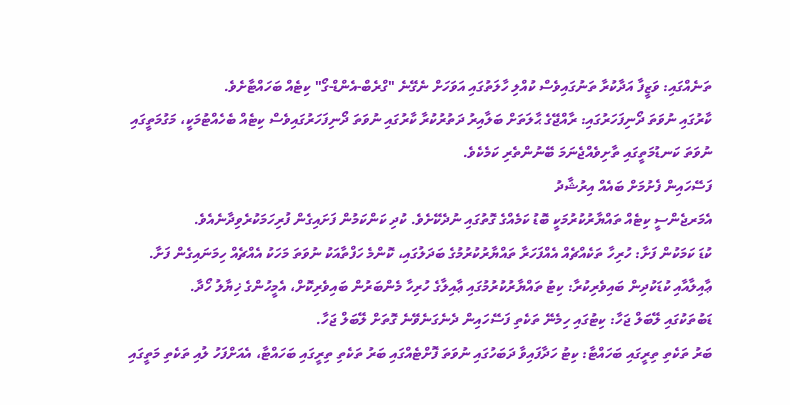ތަނެއްގައި: ވަޒީފާ އަދާކުރާ ތަނުގައިވެސް ކުއްލި ހާލަތުގައި އަވަހަށް ނެގޭނެ "ގްރެބް-އެންޑް-ގޯ" ކިޓެއް ބަހައްޓާށެވެ.
ކާރުގައި ނުވަތަ ދޯނިފަހަރުގައި: ރާއްޖޭގެ ޙާލަތަށް ބަލާއިރު ދަތުރުކުރާ ކާރުގައި ނުވަތަ ދޯނިފަހަރުގައިވެސް ކިޓެއް ބެހެއްޓުމަކީ، މަގުމަތީގައި ނުވަތަ ކަނޑުމަތީގައި ތާށިވެއްޖެނަމަ ބޭނުންތެރި ކަމެކެވެ.
ފަސޭހައިން ފެށުމަށް ބައެއް އިރުޝާދު
އެމަރޖެންސީ ކިޓެއް ތައްޔާރުކުރުމަކީ ބޮޑު ކަމެއްގެ ގޮތުގައި ނުދެކޭށެވެ. ކުދި ކަންކަމުން ފަށައިގެން ފުރިހަމަކުރެވިދާނެއެވެ.
ކުޑަ ކަމަކުން ފަށާ: ހުރިހާ ތަކެއްޗެއް އެއްފަހަރާ ތައްޔާރުކުރުމުގެ ބަދަލުގައި، ކޮންމެ ހަފްތާއަކު ނުވަތަ މަހަކު އެއްޗެއް ހިމަނައިގެން ފަށާ.
ޢާއިލާއާއި ކުޑަކުދިން ބައިވެރިކުރާ: ކިޓު ތައްޔާރުކުރުމުގައި ޢާއިލާގެ ހުރިހާ މެންބަރުން ބައިވެރިކޮށް، އެމީހުންގެ ޚިޔާލު ހޯދާ.
ޑަބުތަކުގައި ލޭބަލް ޖަހާ: ކިޓުގައި ހިމެނޭ ތަކެތި ފަސޭހައިން ދެނެގަނެވޭނެ ގޮތަށް ލޭބަލް ޖަހާ.
ބަރު ތަކެތި ތިރީގައި ބަހައްޓާ: ކިޓު ހަދާފައިވާ ދަބަހުގައި ނުވަތަ ފޮށްޓެއްގައި ބަރު ތަކެތި ތިރީގައި ބަހައްޓާ، އެއަށްފަހު ލުއި ތަކެތި މަތީގައި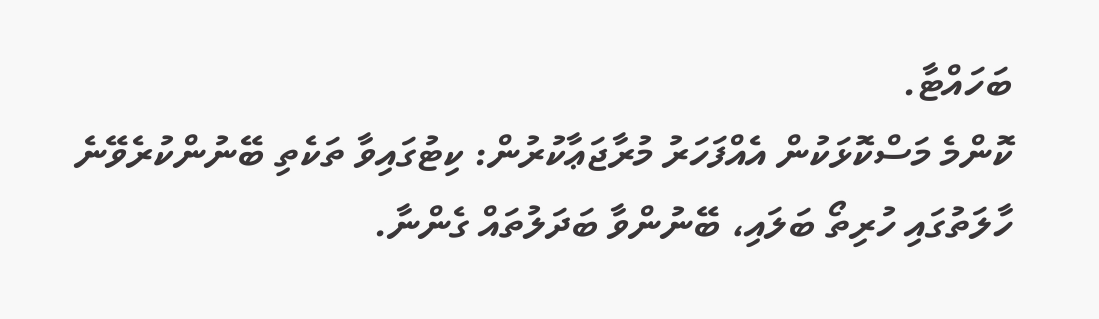ބަހައްޓާ.
ކޮންމެ މަސްކޮޅަކުން އެއްފަހަރު މުރާޖަޢާކުރުން: ކިޓުގައިވާ ތަކެތި ބޭނުންކުރެވޭނެ ހާލަތުގައި ހުރިތޯ ބަލައި، ބޭނުންވާ ބަދަލުތައް ގެންނާ.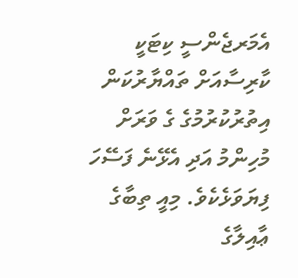އެމަރޖެންސީ ކިޓަކީ ކާރިސާއަށް ތައްޔާރުކަން އިތުރުކުރުމުގެ ގެ ވަރަށް މުހިންމު އަދި އެޅޭނެ ފަސޭހަ ފިޔަވަޅެކެވެ. މިއީ ތިބާގެ ޢާއިލާގެ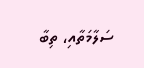ސަލާމަތާއި، ތިބާ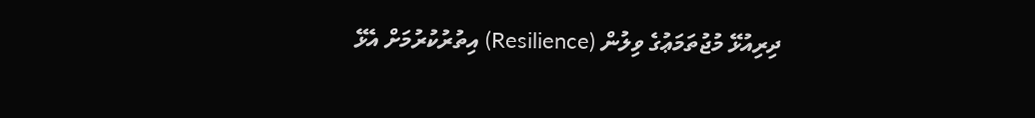ދިރިއުޅޭ މުޖުތަމަޢުގެ ވިލުން (Resilience) އިތުރުކުރުމަށް އެޅޭ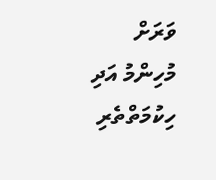ވަރަށް މުހިންމު އަދި ހިކުމަތްތެރި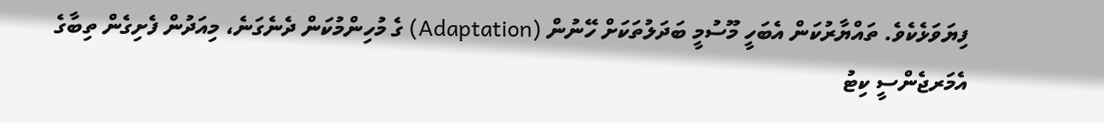ފިޔަވަޅެކެވެ. ތައްޔާރުކަން އެބަހީ މޫސުމީ ބަދަލުތަކަށް ހޭނުން (Adaptation) ގެ މުހިންމުކަން ދެނެގަނެ، މިއަދުން ފެށިގެން ތިބާގެ އެމަރޖެންސީ ކިޓު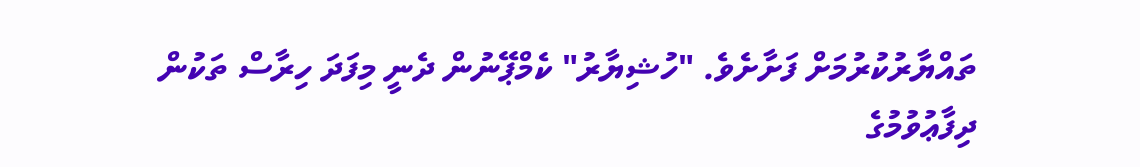ތައްޔާރުކުރުމަށް ފަށާށެވެ. "ހުޝިޔާރު" ކެމްޕޭނުން ދެނީ މިފަދަ ހިރާސް ތަކުން ދިފާޢުވުމުގެ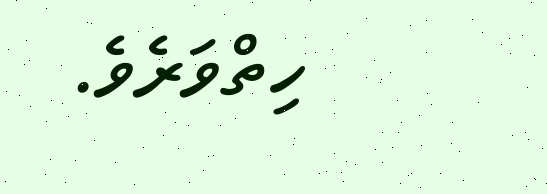ހިތްވަރެވެ.